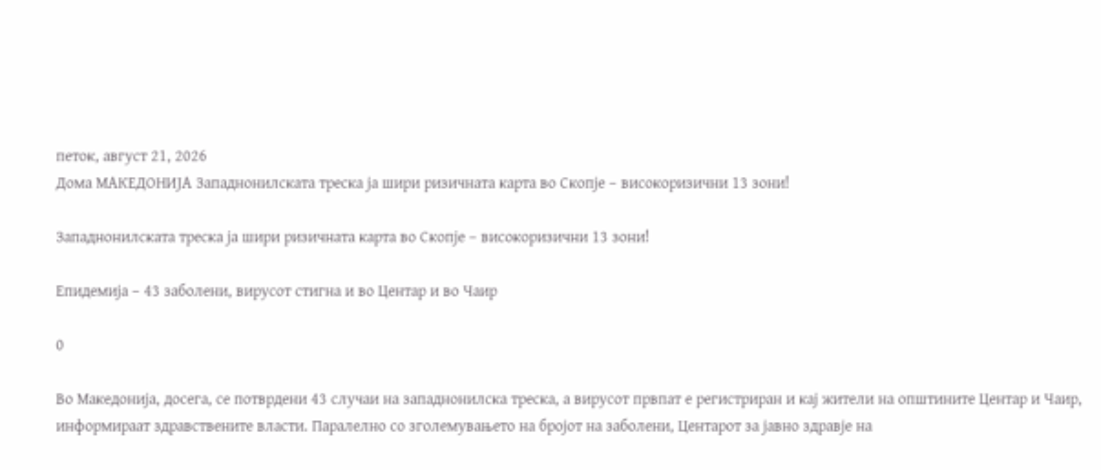петок, август 21, 2026
Дома МАКЕДОНИЈА Западнонилската треска ја шири ризичната карта во Скопје – високоризични 13 зони!

Западнонилската треска ја шири ризичната карта во Скопје – високоризични 13 зони!

Епидемија – 43 заболени, вирусот стигна и во Центар и во Чаир

0

Во Македонија, досега, се потврдени 43 случаи на западнонилска треска, а вирусот првпат е регистриран и кај жители на општините Центар и Чаир, информираат здравствените власти. Паралелно со зголемувањето на бројот на заболени, Центарот за јавно здравје на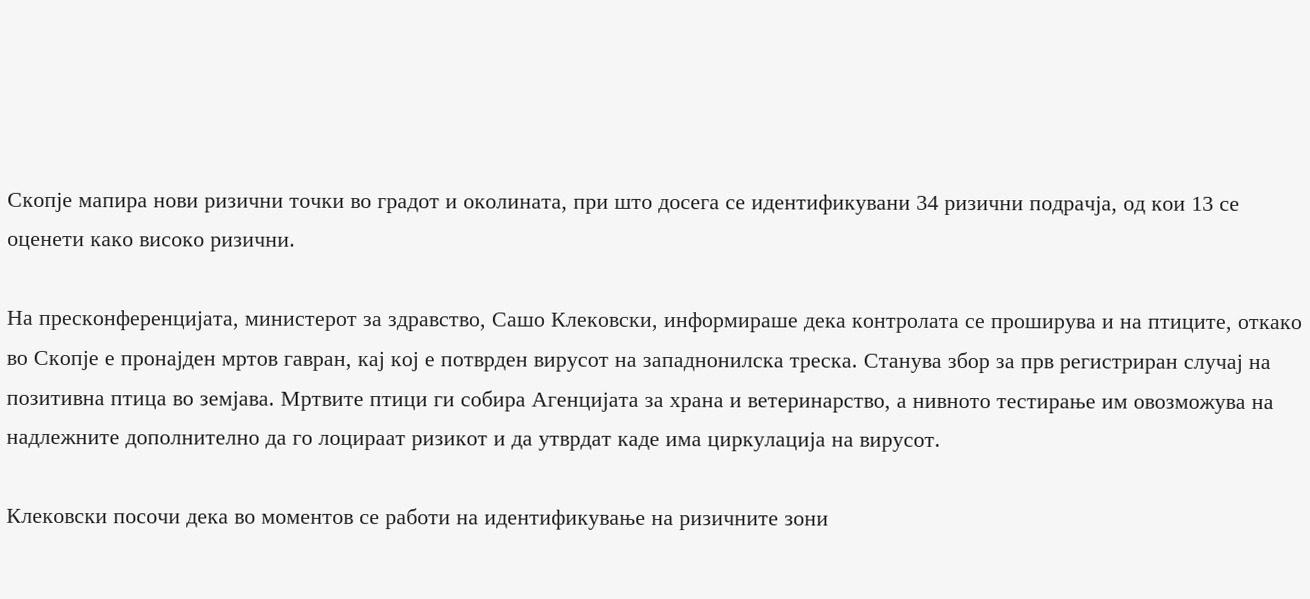Скопје мапира нови ризични точки во градот и околината, при што досега се идентификувани 34 ризични подрачја, од кои 13 се оценети како високо ризични.

На пресконференцијата, министерот за здравство, Сашо Клековски, информираше дека контролата се проширува и на птиците, откако во Скопје е пронајден мртов гавран, кај кој е потврден вирусот на западнонилска треска. Станува збор за прв регистриран случај на позитивна птица во земјава. Мртвите птици ги собира Агенцијата за храна и ветеринарство, а нивното тестирање им овозможува на надлежните дополнително да го лоцираат ризикот и да утврдат каде има циркулација на вирусот.

Клековски посочи дека во моментов се работи на идентификување на ризичните зони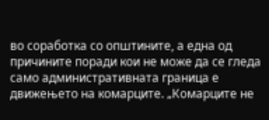во соработка со општините, а една од причините поради кои не може да се гледа само административната граница е движењето на комарците. „Комарците не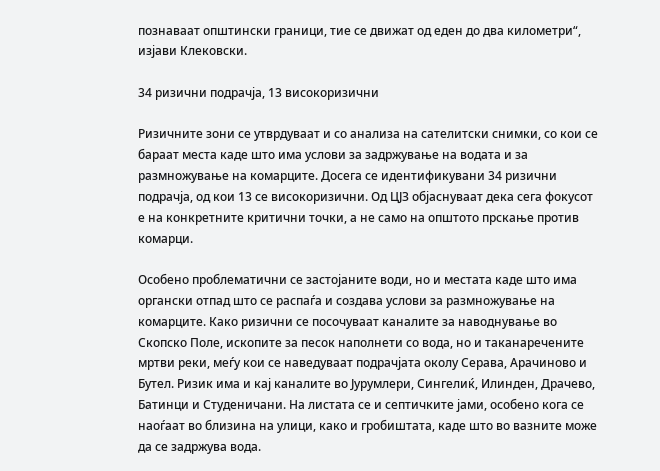познаваат општински граници, тие се движат од еден до два километри“, изјави Клековски.

34 ризични подрачја, 13 високоризични

Ризичните зони се утврдуваат и со анализа на сателитски снимки, со кои се бараат места каде што има услови за задржување на водата и за размножување на комарците. Досега се идентификувани 34 ризични подрачја, од кои 13 се високоризични. Од ЦЈЗ објаснуваат дека сега фокусот е на конкретните критични точки, а не само на општото прскање против комарци.

Особено проблематични се застојаните води, но и местата каде што има органски отпад што се распаѓа и создава услови за размножување на комарците. Како ризични се посочуваат каналите за наводнување во Скопско Поле, ископите за песок наполнети со вода, но и таканаречените мртви реки, меѓу кои се наведуваат подрачјата околу Серава, Арачиново и Бутел. Ризик има и кај каналите во Јурумлери, Сингелиќ, Илинден, Драчево, Батинци и Студеничани. На листата се и септичките јами, особено кога се наоѓаат во близина на улици, како и гробиштата, каде што во вазните може да се задржува вода.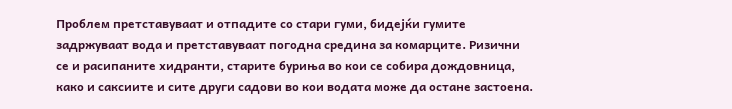Проблем претставуваат и отпадите со стари гуми, бидејќи гумите задржуваат вода и претставуваат погодна средина за комарците. Ризични се и расипаните хидранти, старите буриња во кои се собира дождовница, како и саксиите и сите други садови во кои водата може да остане застоена.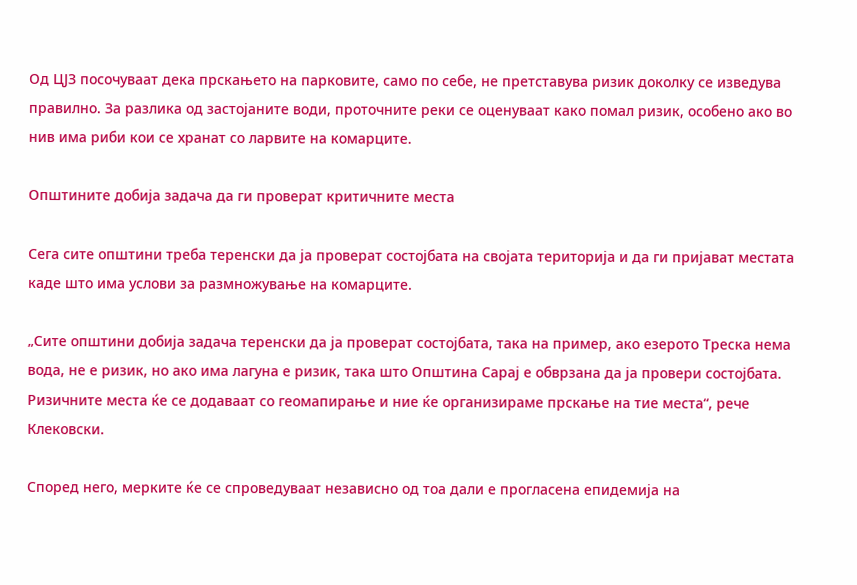Од ЦЈЗ посочуваат дека прскањето на парковите, само по себе, не претставува ризик доколку се изведува правилно. За разлика од застојаните води, проточните реки се оценуваат како помал ризик, особено ако во нив има риби кои се хранат со ларвите на комарците.

Општините добија задача да ги проверат критичните места

Сега сите општини треба теренски да ја проверат состојбата на својата територија и да ги пријават местата каде што има услови за размножување на комарците.

„Сите општини добија задача теренски да ја проверат состојбата, така на пример, ако езерото Треска нема вода, не е ризик, но ако има лагуна е ризик, така што Општина Сарај е обврзана да ја провери состојбата. Ризичните места ќе се додаваат со геомапирање и ние ќе организираме прскање на тие места“, рече Клековски.

Според него, мерките ќе се спроведуваат независно од тоа дали е прогласена епидемија на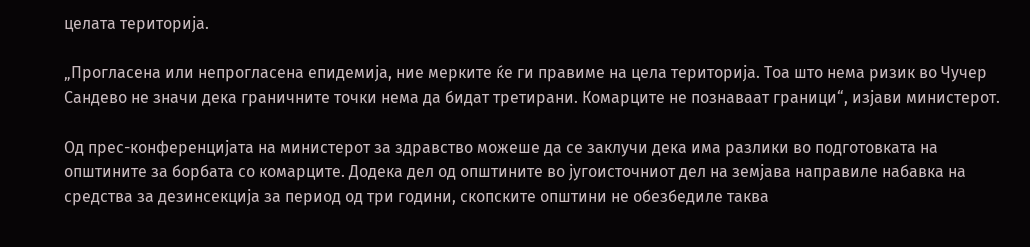целата територија.

„Прогласена или непрогласена епидемија, ние мерките ќе ги правиме на цела територија. Тоа што нема ризик во Чучер Сандево не значи дека граничните точки нема да бидат третирани. Комарците не познаваат граници“, изјави министерот.

Од прес-конференцијата на министерот за здравство можеше да се заклучи дека има разлики во подготовката на општините за борбата со комарците. Додека дел од општините во југоисточниот дел на земјава направиле набавка на средства за дезинсекција за период од три години, скопските општини не обезбедиле таква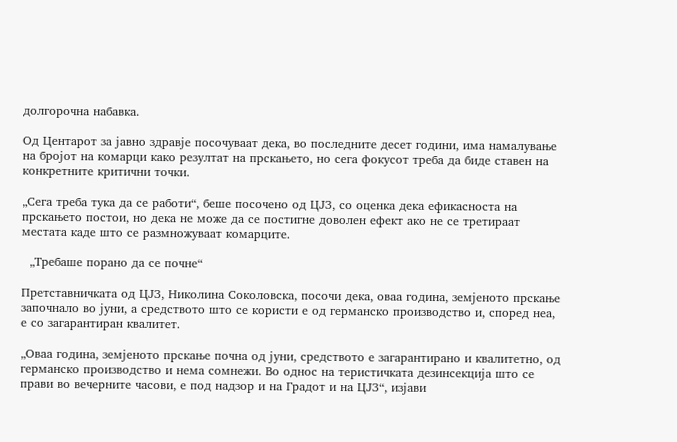долгорочна набавка.

Од Центарот за јавно здравје посочуваат дека, во последните десет години, има намалување на бројот на комарци како резултат на прскањето, но сега фокусот треба да биде ставен на конкретните критични точки.

„Сега треба тука да се работи“, беше посочено од ЦЈЗ, со оценка дека ефикасноста на прскањето постои, но дека не може да се постигне доволен ефект ако не се третираат местата каде што се размножуваат комарците.

  „Требаше порано да се почне“

Претставничката од ЦЈЗ, Николина Соколовска, посочи дека, оваа година, земјеното прскање започнало во јуни, а средството што се користи е од германско производство и, според неа, е со загарантиран квалитет.

„Оваа година, земјеното прскање почна од јуни, средството е загарантирано и квалитетно, од германско производство и нема сомнежи. Во однос на теристичката дезинсекција што се прави во вечерните часови, е под надзор и на Градот и на ЦЈЗ“, изјави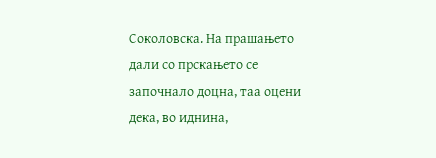Соколовска. На прашањето дали со прскањето се започнало доцна, таа оцени дека, во иднина,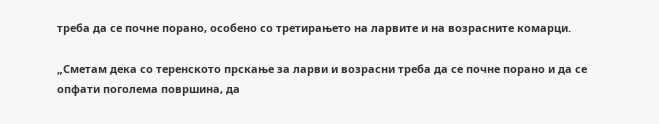треба да се почне порано, особено со третирањето на ларвите и на возрасните комарци.

„Сметам дека со теренското прскање за ларви и возрасни треба да се почне порано и да се опфати поголема површина, да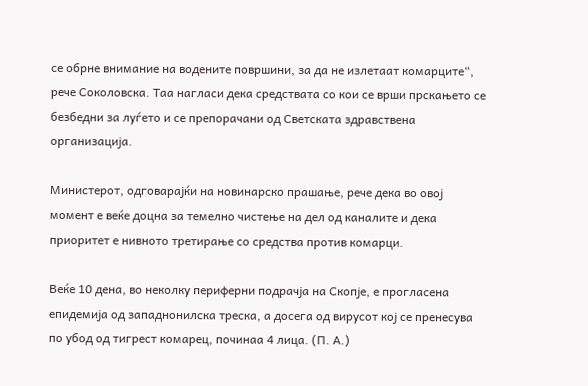се обрне внимание на водените површини, за да не излетаат комарците“, рече Соколовска. Таа нагласи дека средствата со кои се врши прскањето се безбедни за луѓето и се препорачани од Светската здравствена организација.

Министерот, одговарајќи на новинарско прашање, рече дека во овој момент е веќе доцна за темелно чистење на дел од каналите и дека приоритет е нивното третирање со средства против комарци.

Веќе 10 дена, во неколку периферни подрачја на Скопје, е прогласена епидемија од западнонилска треска, а досега од вирусот кој се пренесува по убод од тигрест комарец, починаа 4 лица. (П. А.)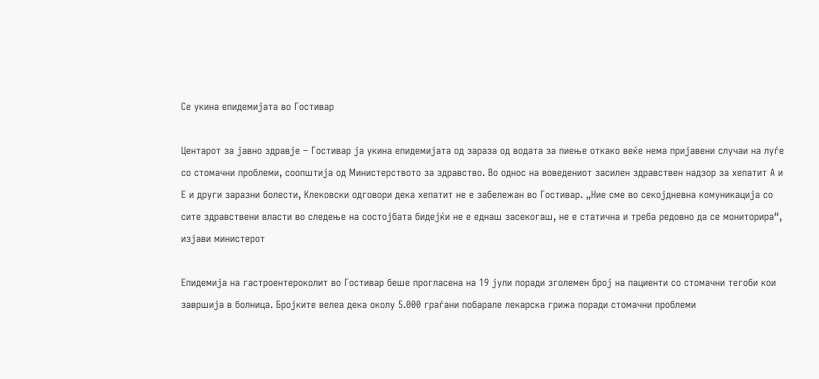Се укина епидемијата во Гостивар

Центарот за јавно здравје – Гостивар ја укина епидемијата од зараза од водата за пиење откако веќе нема пријавени случаи на луѓе со стомачни проблеми, соопштија од Министерството за здравство. Во однос на воведениот засилен здравствен надзор за хепатит А и Е и други заразни болести, Клековски одговори дека хепатит не е забележан во Гостивар. „Ние сме во секојдневна комуникација со сите здравствени власти во следење на состојбата бидејќи не е еднаш засекогаш, не е статична и треба редовно да се мониторира“, изјави министерот

Епидемија на гастроентероколит во Гостивар беше прогласена на 19 јули поради зголемен број на пациенти со стомачни тегоби кои завршија в болница. Бројките велеа дека околу 5.000 граѓани побарале лекарска грижа поради стомачни проблеми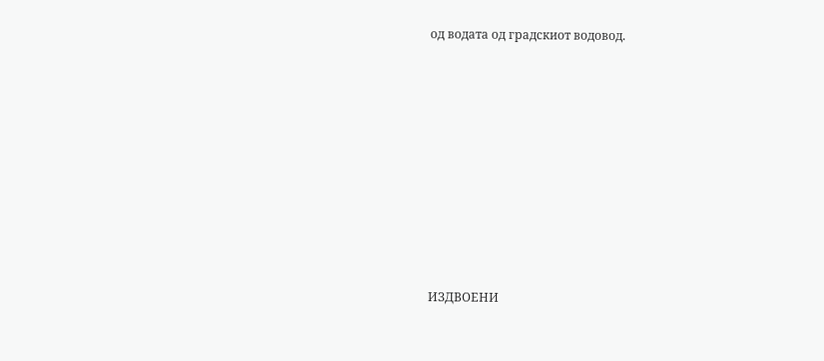од водата од градскиот водовод.













ИЗДВОЕНИ